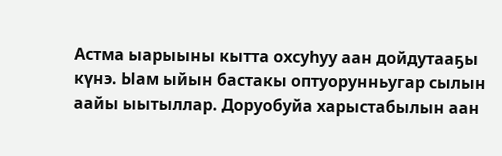Астма ыарыыны кытта охсуһуу аан дойдутааҕы күнэ. Ыам ыйын бастакы оптуорунньугар сылын аайы ыытыллар. Доруобуйа харыстабылын аан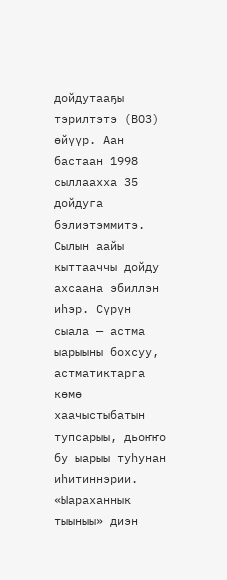дойдутааҕы тэрилтэтэ (ВОЗ) өйүүр. Аан бастаан 1998 сыллаахха 35 дойдуга бэлиэтэммитэ. Сылын аайы кыттааччы дойду ахсаана эбиллэн иһэр. Сүрүн сыала — астма ыарыыны бохсуу, астматиктарга көмө хаачыстыбатын тупсарыы, дьоҥҥо бу ыарыы туһунан иһитиннэрии. «Ыараханнык тыыныы» диэн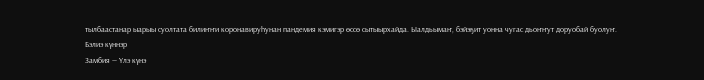тылбаастанар ыарыы суолтата билиҥҥи коронавируһунан пандемия кэмигэр өссө сытыырхайда. Ыалдьымаҥ, бэйэҕит уонна чугас дьоҥҥут доруобай буолуҥ.
Бэлиэ күннэр
Замбия — Үлэ күнэ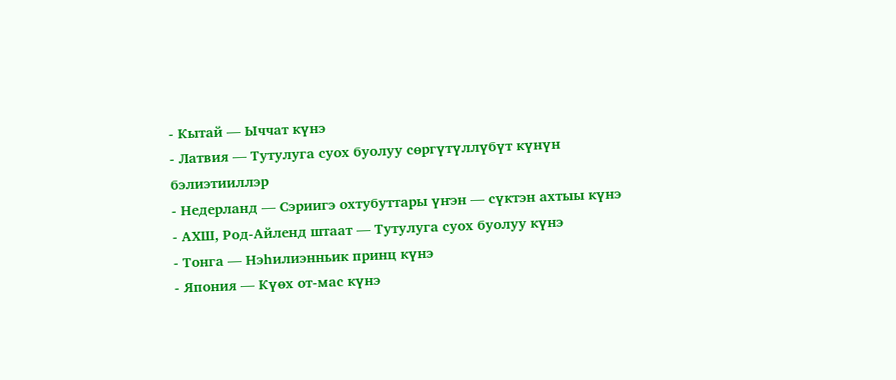- Кытай — Ыччат күнэ
- Латвия — Тутулуга суох буолуу сөргүтүллүбүт күнүн бэлиэтииллэр
- Недерланд — Сэриигэ охтубуттары үҥэн — сүктэн ахтыы күнэ
- АХШ, Род-Айленд штаат — Тутулуга суох буолуу күнэ
- Тонга — Нэһилиэнньик принц күнэ
- Япония — Күөх от-мас күнэ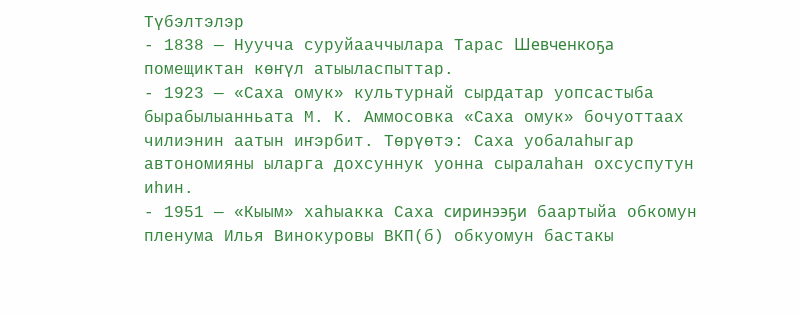Түбэлтэлэр
- 1838 — Нуучча суруйааччылара Тарас Шевченкоҕа помещиктан көҥүл атыыласпыттар.
- 1923 — «Саха омук» культурнай сырдатар уопсастыба бырабылыанньата М. К. Аммосовка «Саха омук» бочуоттаах чилиэнин аатын иҥэрбит. Төрүөтэ: Саха уобалаһыгар автономияны ыларга дохсуннук уонна сыралаһан охсуспутун иһин.
- 1951 — «Кыым» хаһыакка Саха сиринээҕи баартыйа обкомун пленума Илья Винокуровы ВКП(б) обкуомун бастакы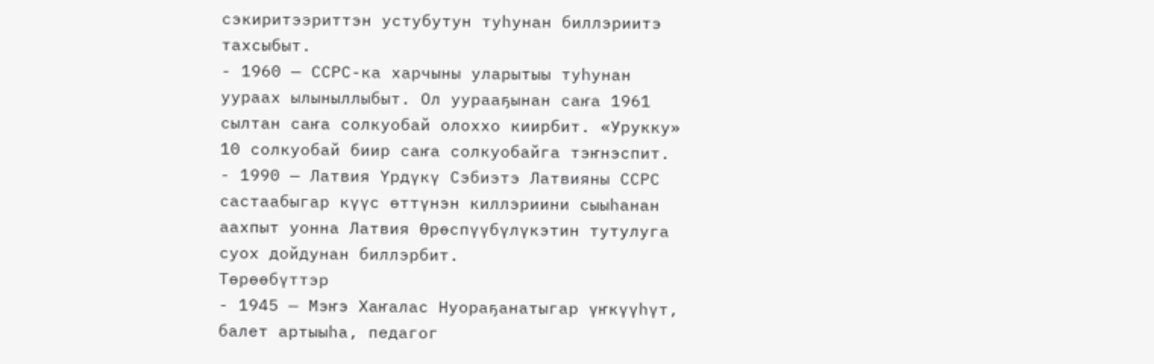сэкиритээриттэн устубутун туһунан биллэриитэ тахсыбыт.
- 1960 — ССРС-ка харчыны уларытыы туһунан уураах ылыныллыбыт. Ол уурааҕынан саҥа 1961 сылтан саҥа солкуобай олоххо киирбит. «Урукку» 10 солкуобай биир саҥа солкуобайга тэҥнэспит.
- 1990 — Латвия Үрдүкү Сэбиэтэ Латвияны ССРС састаабыгар күүс өттүнэн киллэриини сыыһанан аахпыт уонна Латвия Өрөспүүбүлүкэтин тутулуга суох дойдунан биллэрбит.
Төрөөбүттэр
- 1945 — Мэҥэ Хаҥалас Нуораҕанатыгар үҥкүүһүт, балет артыыһа, педагог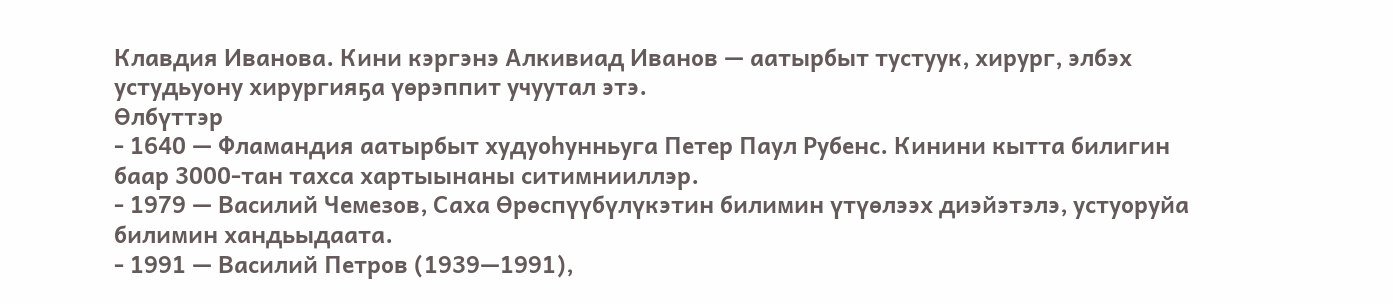Клавдия Иванова. Кини кэргэнэ Алкивиад Иванов — аатырбыт тустуук, хирург, элбэх устудьуону хирургияҕа үөрэппит учуутал этэ.
Өлбүттэр
- 1640 — Фламандия аатырбыт худуоһунньуга Петер Паул Рубенс. Кинини кытта билигин баар 3000-тан тахса хартыынаны ситимнииллэр.
- 1979 — Василий Чемезов, Саха Өрөспүүбүлүкэтин билимин үтүөлээх диэйэтэлэ, устуоруйа билимин хандьыдаата.
- 1991 — Василий Петров (1939—1991),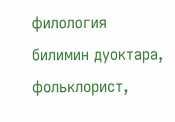филология билимин дуоктара, фольклорист,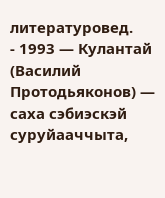литературовед.
- 1993 — Кулантай (Василий Протодьяконов) — саха сэбиэскэй суруйааччыта,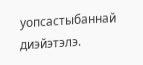уопсастыбаннай диэйэтэлэ.